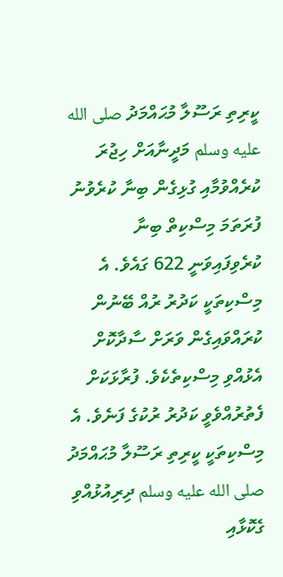ކީރިތި ރަސޫލާ މުޙައްމަދު صلى الله عليه وسلم މަދީނާއަށް ހިޖުރަ ކުރެއްވުމާއި ގުޅިގެން ބިނާ ކުރެވުނު ފުރަތަމަ މިސްކިތް ބިނާ ކުރެވިފައިވަނީ 622 ގައެވެ. އެ މިސްކިތަކީ ކަދުރު ރުއް ބޭނުން ކުރައްވައިގެން ވަރަށް ސާދާކޮށް އެޅުއްވި މިސްކިތެކެވެ. ފުރާޅަކަށް ފެތުރުއްވެވީ ކަދުރު ރުކުގެ ފަނެވެ. އެ މިސްކިތަކީ ކީރިތި ރަސޫލާ މުޙައްމަދު صلى الله عليه وسلم ދިރިއުޅުއްވި ގެކޮޅާއި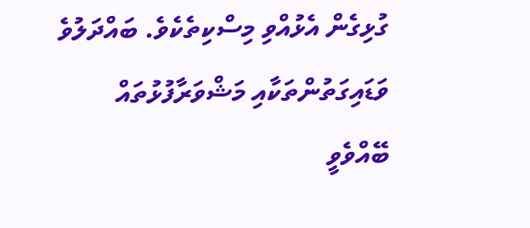ގުޅިގެން އެޅުއްވި މިސްކިތެކެވެ. ބައްދަލުވެ ވަޑައިގަތުންތަކާއި މަޝްވަރާފުޅުތައް ބޭއްވެވީ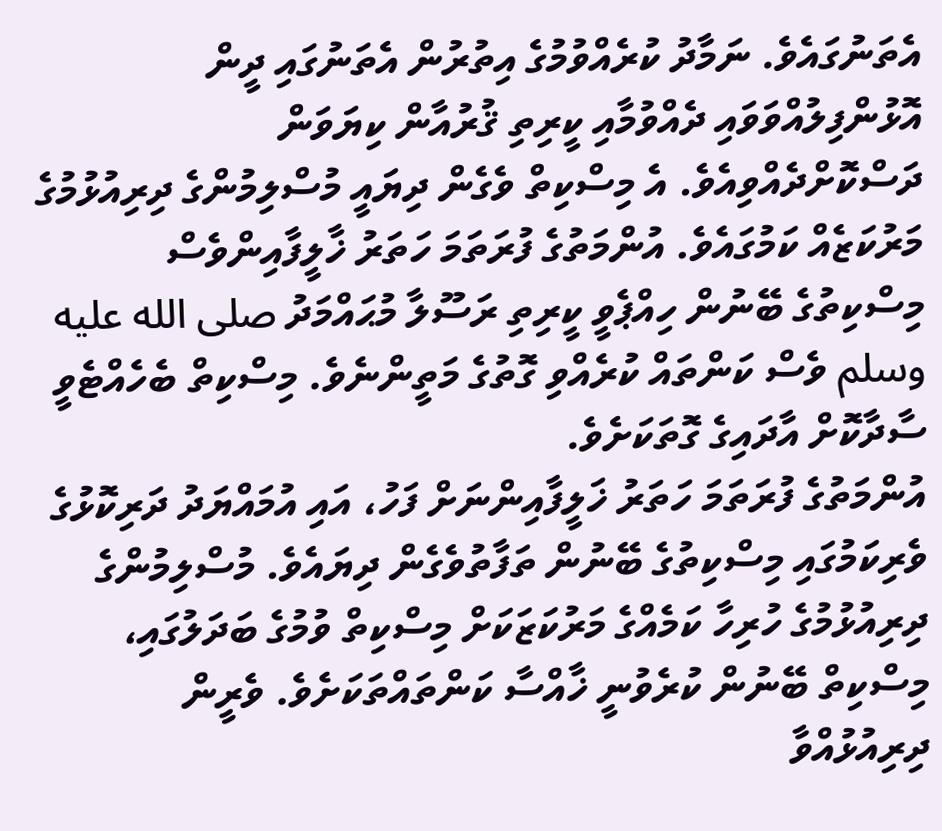އެތަނުގައެވެ. ނަމާދު ކުރެއްވުމުގެ އިތުރުން އެތަނުގައި ދީން އޮޅުންފިލުއްވަވައި ދެއްވުމާއި ކީރިތި ޤުރުއާން ކިޔަވަން ދަސްކޮށްދެއްވިއެވެ. އެ މިސްކިތް ވެގެން ދިޔައީ މުސްލިމުންގެ ދިރިއުޅުމުގެ މަރުކަޒެއް ކަމުގައެވެ. އުންމަތުގެ ފުރަތަމަ ހަތަރު ޚާލީފާއިންވެސް މިސްކިތުގެ ބޭނުން ހިއްޕެވީ ކީރިތި ރަސޫލާ މުޙައްމަދު صلى الله عليه وسلم ވެސް ކަންތައް ކުރެއްވި ގޮތުގެ މަތީންނެވެ. މިސްކިތް ބެހެއްޓެވީ ސާދާކޮށް އާދައިގެ ގޮތަކަށެވެ.
އުންމަތުގެ ފުރަތަމަ ހަތަރު ޚަލީފާއިންނަށް ފަހު، އައި އުމައްޔަދު ދަރިކޮޅުގެ ވެރިކަމުގައި މިސްކިތުގެ ބޭނުން ތަފާތުވެގެން ދިޔައެވެ. މުސްލިމުންގެ ދިރިއުޅުމުގެ ހުރިހާ ކަމެއްގެ މަރުކަޒަކަށް މިސްކިތް ވުމުގެ ބަދަލުގައި، މިސްކިތް ބޭނުން ކުރެވުނީ ޚާއްސާ ކަންތައްތަކަށެވެ. ވެރީން ދިރިއުޅުއްވާ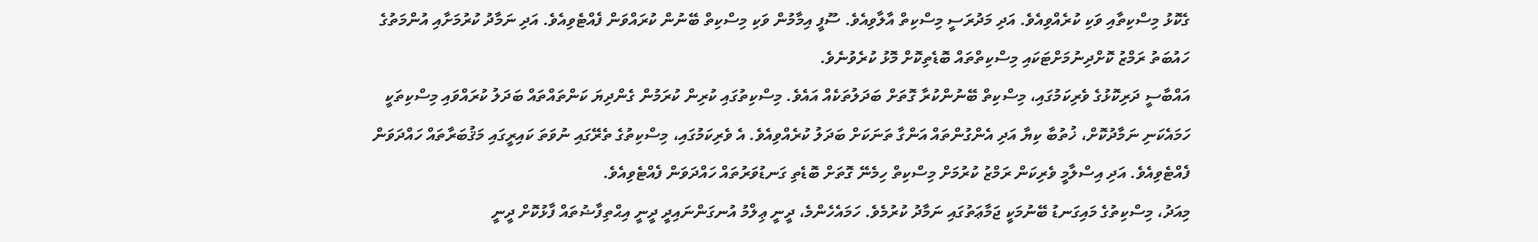ގެކޮޅު މިސްކިތާއި ވަކި ކުރެއްވިއެވެ. އަދި މަދުރަސީ މިސްކިތް އާލާވިއެވެ. ސޫފީ އިމާމުން ވަކި މިސްކިތް ބޭނުން ކުރައްވަން ފެއްޓެވިއެވެ. އަދި ނަމާދު ކުރުމަށާއި އުންމަތުގެ ހައުބަތު ރަމްޒު ކޮށްދިނުމަށްޓަކައި މިސްކިތްތައް ބޮޑެތިކޮށް މޮޅު ކުރެވުނެވެ.
އައްބާސީ ދަރިކޮޅުގެ ވެރިކަމުގައި، މިސްކިތް ބޭނުންކުރާ ގޮތަށް ބަދަލުތަކެއް އައެވެ. މިސްކިތުގައި ކުރިން ކުރަމުން ގެންދިޔަ ކަންތައްތައް ބަދަލު ކުރައްވައި މިސްކިތަކީ ހަމައެކަނި ނަމާދުކޮށް، ޚުތުބާ ކިޔާ އަދި އެންގުންތައް އަންގާ ތަނަކަށް ބަދަލު ކުރެއްވިއެވެ. އެ ވެރިކަމުގައި، މިސްކިތުގެ ތެރޭގައި ނުވަތަ ކައިރީގައި މަޤުބަރާތައް ހައްދަވަން ފެއްޓެވިއެވެ. އަދި އިސްލާމީ ވެރިކަން ރަމްޒު ކުރުމަށް މިސްކިތް ހިމެނޭ ގޮތަށް ބޮޑެތި ގަނޑުވަރުތައް ހައްދަވަން ފެއްޓެވިއެވެ.
މިއަދު، މިސްކިތުގެ މައިގަނޑު ބޭނުމަކީ ޖަމާޢަތުގައި ނަމާދު ކުރުމެވެ. ހަމައެހެންމެ، ދީނީ ޢިލްމު އުނގަންނައިދީ ދީނީ އިޙްތިފާޟުތައް ފާޅުކޮށް ދީނީ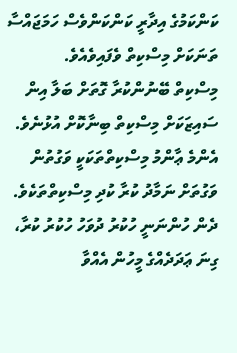ކަންކަމުގެ އިދާރީ ކަންކަންވެސް ހަމަޖައްސާ ތަނަކަށް މިސްކިތް ވެފައިވެއެވެ.
މިސްކިތް ބޭނުންކުރާ ގޮތަށް ބަލާ އިން ސައިޒަކަށް މިސްކިތް ބިނާކޮށް އުޅުނެވެ. އެންމެ ޢާންމު މިސްކިތްތަކަކީ ވަގުތުން ވަގުތަށް ނަމާދު ކުރާ ކުދި މިސްކިތްތަކެވެ. ދެން ހުންނަނީ ހުކުރު ދުވަހު ހުކުރު ކުރާ، ގިނަ ޢަދަދެއްގެ މީހުން އެއްވާ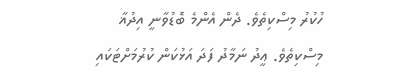ހުކުރު މިސްކިތެވެ. ދެން އެންމެ ބޮޑުވާނީ އިދުޣާ މިސްކިތެވެ. ޢީދު ނަމާދު ފަދަ އަޅުކަން ކުރުމަށްޓަކައި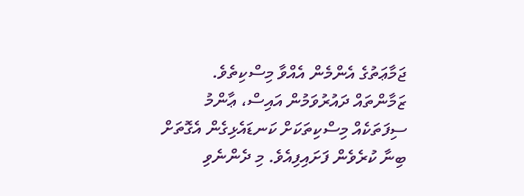ޖަމާޢަތުގެ އެންމެން އެއްވާ މިސްކިތެވެ.
ޒަމާންތައް ދައުރުވަމުން އައިސް، ޢާންމު ސިފަތަކެއް މިސްކިތަކަށް ކަނޑައެޅިގެން އެގޮތަށް ބިނާ ކުރެވެން ފަށައިފިއެވެ. މި ދެންނެވި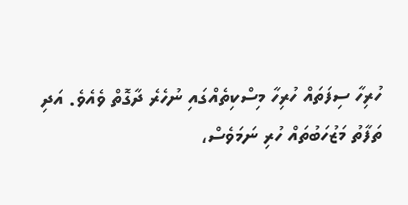ހުރިހާ ސިފަތައް ހުރިހާ މިސްކިތެއްގައި ނުހެރެ ދާގޮތް ވެއެވެ. އަދި ތަފާތު މަޒުހަބުތައް ހުރި ނަމަވެސް،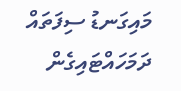މައިގަނޑު ސިފަތައް ދަމަހައްޓައިގެން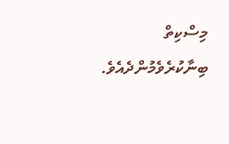މިސްކިތް ބިނާކުރެވެމުންދެއެވެ.